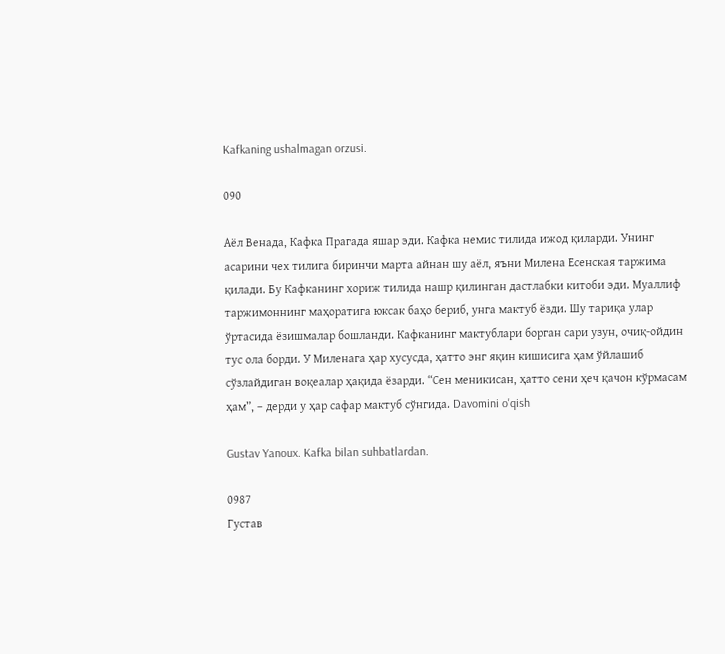Kafkaning ushalmagan orzusi.

090

Аёл Венада, Кафка Прагада яшар эди. Кафка немис тилида ижод қиларди. Унинг асарини чех тилига биринчи марта айнан шу аёл, яъни Милена Есенская таржима қилади. Бу Кафканинг хориж тилида нашр қилинган дастлабки китоби эди. Муаллиф таржимоннинг маҳоратига юксак баҳо бериб, унга мактуб ёзди. Шу тариқа улар ўртасида ёзишмалар бошланди. Кафканинг мактублари борган сари узун, очиқ-ойдин тус ола борди. У Миленага ҳар хусусда, ҳатто энг яқин кишисига ҳам ўйлашиб сўзлайдиган воқеалар ҳақида ёзарди. “Сен меникисан, ҳатто сени ҳеч қачон кўрмасам ҳам”, – дерди у ҳар сафар мактуб сўнгида. Davomini o'qish

Gustav Yanoux. Kafka bilan suhbatlardan.

0987
Густав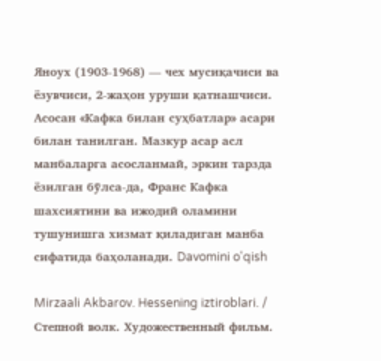Яноух (1903-1968) — чех мусиқачиси ва ёзувчиси, 2-жаҳон уруши қатнашчиси. Асосан «Кафка билан суҳбатлар» асари билан танилган. Мазкур асар асл манбаларга асосланмай, эркин тарзда ёзилган бўлса-да, Франс Кафка шахсиятини ва ижодий оламини тушунишга хизмат қиладиган манба сифатида баҳоланади. Davomini o'qish

Mirzaali Akbarov. Hessening iztiroblari. / Степной волк. Художественный фильм.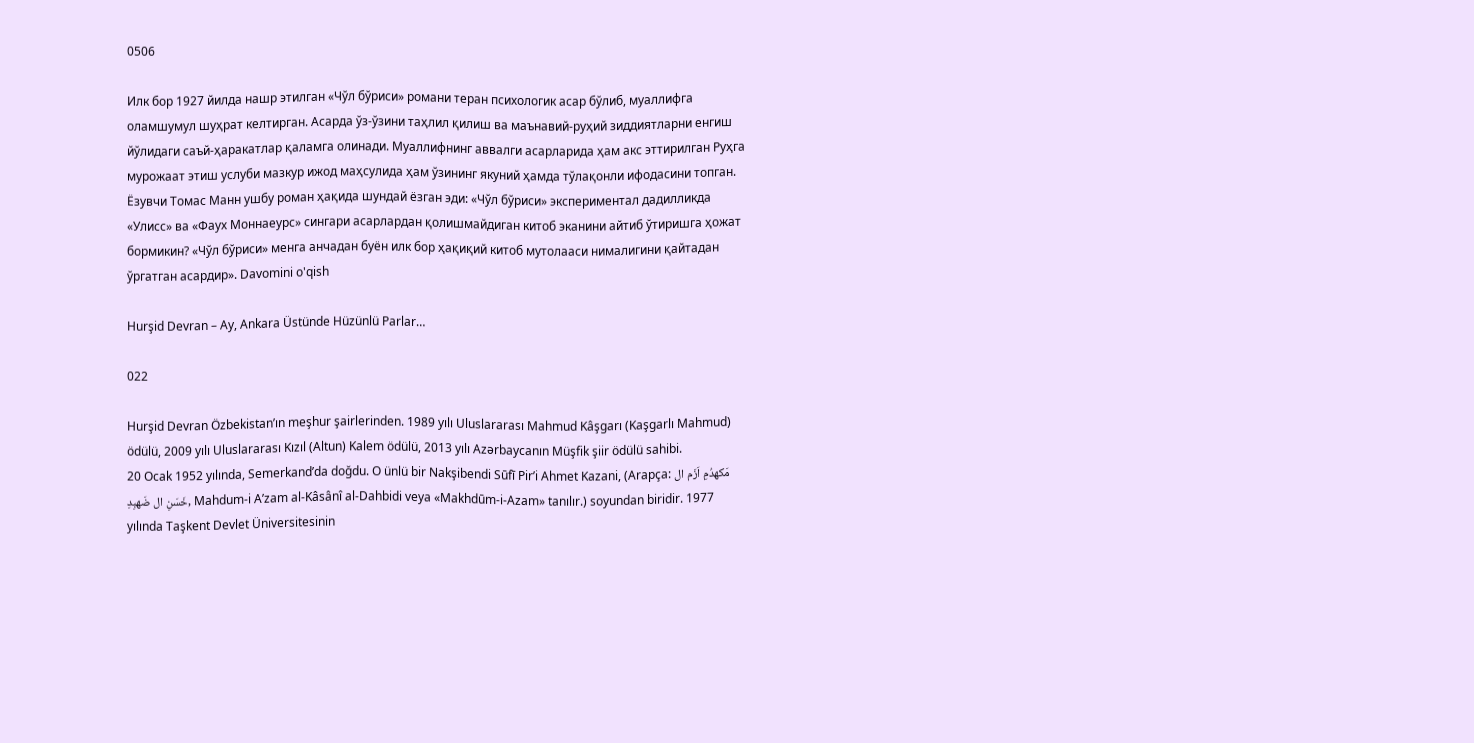0506

Илк бор 1927 йилда нашр этилган «Чўл бўриси» романи теран психологик асар бўлиб, муаллифга оламшумул шуҳрат келтирган. Асарда ўз-ўзини таҳлил қилиш ва маънавий-руҳий зиддиятларни енгиш йўлидаги саъй-ҳаракатлар қаламга олинади. Муаллифнинг аввалги асарларида ҳам акс эттирилган Руҳга мурожаат этиш услуби мазкур ижод маҳсулида ҳам ўзининг якуний ҳамда тўлақонли ифодасини топган. Ёзувчи Томас Манн ушбу роман ҳақида шундай ёзган эди: «Чўл бўриси» экспериментал дадилликда «Улисс» ва «Фаух Моннаеурс» сингари асарлардан қолишмайдиган китоб эканини айтиб ўтиришга ҳожат бормикин? «Чўл бўриси» менга анчадан буён илк бор ҳақиқий китоб мутолааси нималигини қайтадан ўргатган асардир». Davomini o'qish

Hurşid Devran – Ay, Ankara Üstünde Hüzünlü Parlar…

022

Hurşid Devran Özbekistan’ın meşhur şairlerinden. 1989 yılı Uluslararası Mahmud Kâşgarı (Kaşgarlı Mahmud) ödülü, 2009 yılı Uluslararası Kızıl (Altun) Kalem ödülü, 2013 yılı Azərbaycanın Müşfik şiir ödülü sahibi.
20 Ocak 1952 yılında, Semerkand’da doğdu. O ünlü bir Nakşibendi Sūfī Pir’i Ahmet Kazani, (Arapça: مَكهدُمِ اَزَم ال خَسَنِ ال ضَهبِدِ, Mahdum-i A’zam al-Kâsânî al-Dahbidi veya «Makhdūm-i-Azam» tanılır.) soyundan biridir. 1977 yılında Taşkent Devlet Üniversitesinin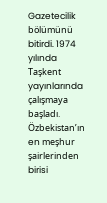Gazetecilik bölümünü bitirdi. 1974 yılında Taşkent yayınlarında çalışmaya başladı. Özbekistan’ın en meşhur şairlerinden birisi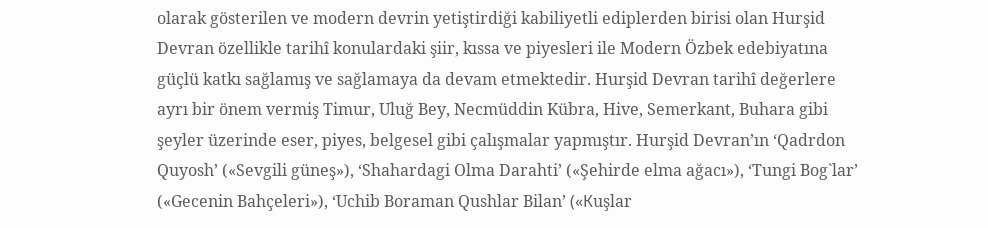olarak gösterilen ve modern devrin yetiştirdiği kabiliyetli ediplerden birisi olan Hurşid Devran özellikle tarihî konulardaki şiir, kıssa ve piyesleri ile Modern Özbek edebiyatına güçlü katkı sağlamış ve sağlamaya da devam etmektedir. Hurşid Devran tarihî değerlere ayrı bir önem vermiş Timur, Uluğ Bey, Necmüddin Kübra, Hive, Semerkant, Buhara gibi şeyler üzerinde eser, piyes, belgesel gibi çalışmalar yapmıştır. Hurşid Devran’ın ‘Qadrdon Quyosh’ («Sevgili güneş»), ‘Shahardagi Olma Darahti’ («Şehirde elma ağacı»), ‘Tungi Bog`lar’ («Gecenin Bahçeleri»), ‘Uchib Boraman Qushlar Bilan’ («Кuşlar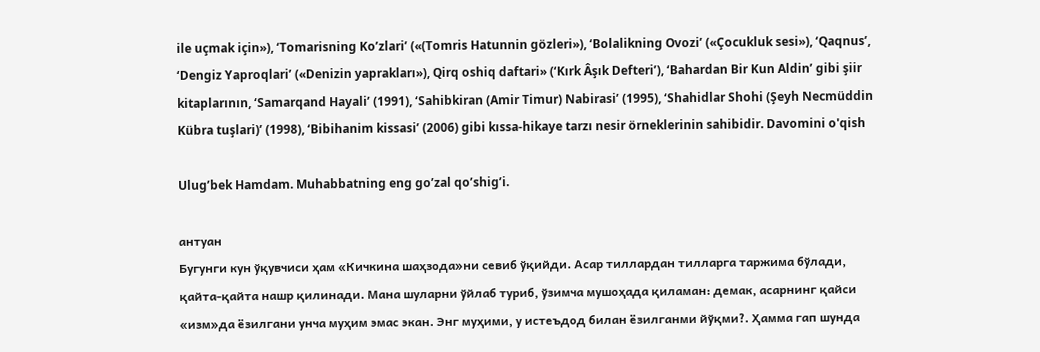ile uçmak için»), ‘Tomarisning Ko’zlari’ («(Tomris Hatunnin gözleri»), ‘Bolalikning Ovozi’ («Çocukluk sesi»), ‘Qaqnus’, ‘Dengiz Yaproqlari’ («Denizin yaprakları»), Qirq oshiq daftari» (‘Kırk Âşık Defteri’), ‘Bahardan Bir Kun Aldin’ gibi şiir kitaplarının, ‘Samarqand Hayali’ (1991), ‘Sahibkiran (Amir Timur) Nabirasi’ (1995), ‘Shahidlar Shohi (Şeyh Necmüddin Kübra tuşlari)’ (1998), ‘Bibihanim kissasi’ (2006) gibi kıssa-hikaye tarzı nesir örneklerinin sahibidir. Davomini o'qish

Ulug’bek Hamdam. Muhabbatning eng go’zal qo’shig’i.

антуан
Бугунги кун ўқувчиси ҳам «Кичкина шаҳзода»ни севиб ўқийди. Асар тиллардан тилларга таржима бўлади, қайта-қайта нашр қилинади. Мана шуларни ўйлаб туриб, ўзимча мушоҳада қиламан: демак, асарнинг қайси «изм»да ёзилгани унча муҳим эмас экан. Энг муҳими, у истеъдод билан ёзилганми йўқми?. Ҳамма гап шунда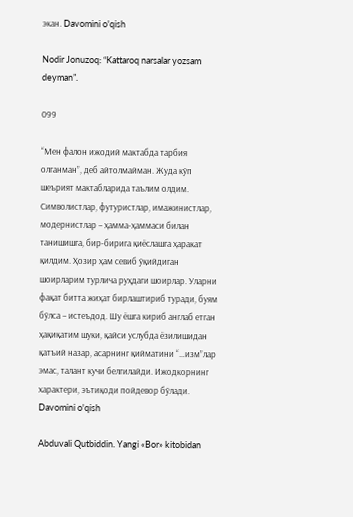экан. Davomini o'qish

Nodir Jonuzoq: “Kattaroq narsalar yozsam deyman”.

099

“Мен фалон ижодий мактабда тарбия олганман”, деб айтолмайман. Жуда кўп шеърият мактабларида таълим олдим. Символистлар, футуристлар, имажинистлар, модернистлар – ҳамма-ҳаммаси билан танишишга, бир-бирига қиёслашга ҳаракат қилдим. Ҳозир ҳам севиб ўқийдиган шоирларим турлича руҳдаги шоирлар. Уларни фақат битта жиҳат бирлаштириб туради, буям бўлса – истеъдод. Шу ёшга кириб англаб етган ҳақиқатим шуки, қайси услубда ёзилишидан қатъий назар, асарнинг қийматини “…изм”лар эмас, талант кучи белгилайди. Ижодкорнинг характери, эътиқоди пойдевор бўлади. Davomini o'qish

Abduvali Qutbiddin. Yangi «Bor» kitobidan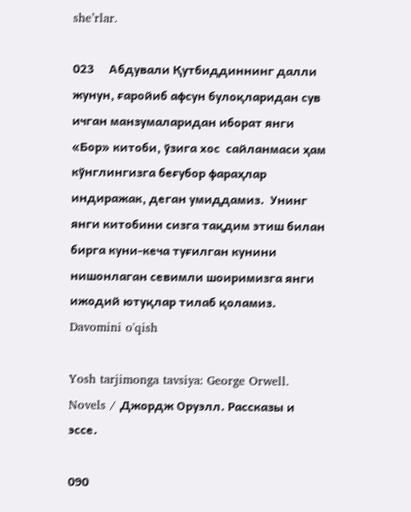she’rlar.

023     Абдували Қутбиддиннинг далли жунун, ғаройиб афсун булоқларидан сув ичган манзумаларидан иборат янги «Бор» китоби, ўзига хос  сайланмаси ҳам кўнглингизга беғубор фараҳлар индиражак, деган умиддамиз.  Унинг янги китобини сизга тақдим этиш билан бирга куни-кеча туғилган кунини нишонлаган севимли шоиримизга янги ижодий ютуқлар тилаб қоламиз. Davomini o'qish

Yosh tarjimonga tavsiya: George Orwell. Novels / Джордж Оруэлл. Рассказы и эссе.

090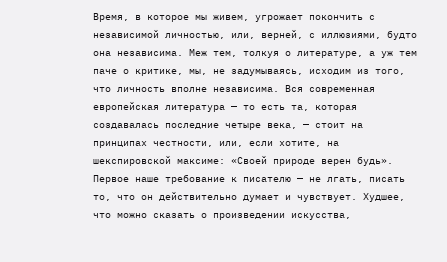Время, в которое мы живем, угрожает покончить с независимой личностью, или, верней, с иллюзиями, будто она независима. Меж тем, толкуя о литературе, а уж тем паче о критике, мы, не задумываясь, исходим из того, что личность вполне независима. Вся современная европейская литература — то есть та, которая создавалась последние четыре века, — стоит на принципах честности, или, если хотите, на шекспировской максиме: «Своей природе верен будь». Первое наше требование к писателю — не лгать, писать то, что он действительно думает и чувствует. Худшее, что можно сказать о произведении искусства,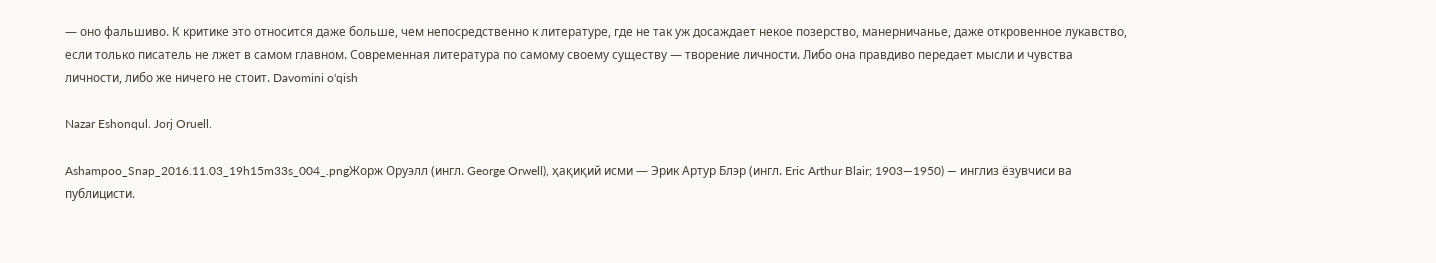— оно фальшиво. К критике это относится даже больше, чем непосредственно к литературе, где не так уж досаждает некое позерство, манерничанье, даже откровенное лукавство, если только писатель не лжет в самом главном. Современная литература по самому своему существу — творение личности. Либо она правдиво передает мысли и чувства личности, либо же ничего не стоит. Davomini o'qish

Nazar Eshonqul. Jorj Oruell.

Ashampoo_Snap_2016.11.03_19h15m33s_004_.pngЖорж Оруэлл (ингл. George Orwell), ҳақиқий исми — Эрик Артур Блэр (ингл. Eric Arthur Blair; 1903—1950) — инглиз ёзувчиси ва публицисти.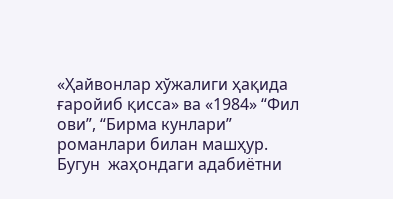«Ҳайвонлар хўжалиги ҳақида ғаройиб қисса» ва «1984» “Фил ови”, “Бирма кунлари” романлари билан машҳур.
Бугун  жаҳондаги адабиётни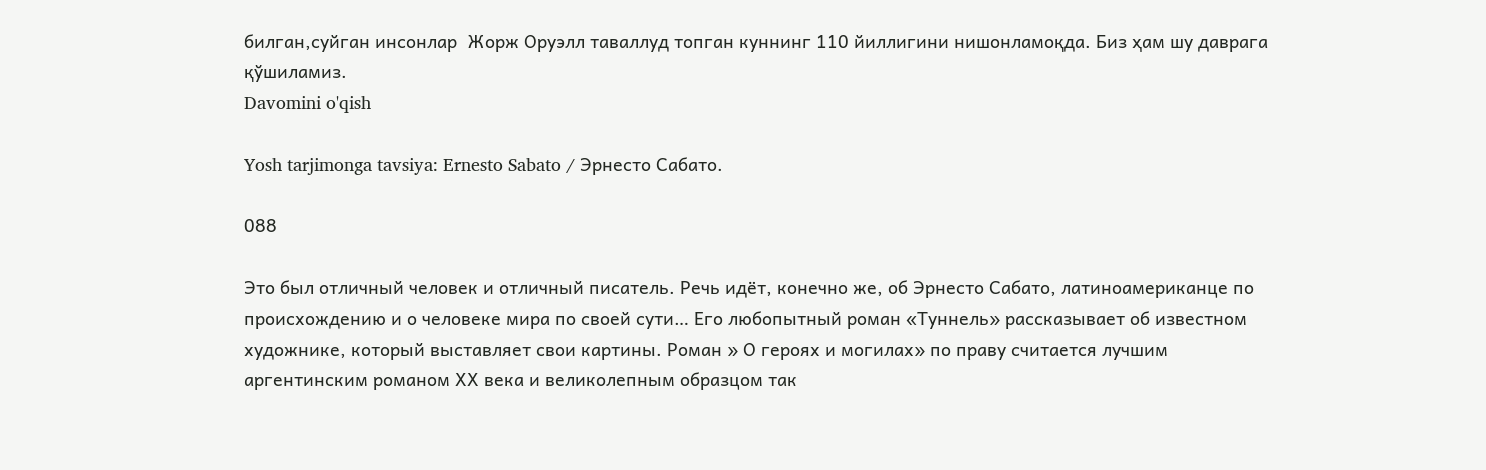билган,суйган инсонлар  Жорж Оруэлл таваллуд топган куннинг 110 йиллигини нишонламоқда. Биз ҳам шу даврага қўшиламиз.
Davomini o'qish

Yosh tarjimonga tavsiya: Ernesto Sabato / Эрнесто Сабато.

088

Это был отличный человек и отличный писатель. Речь идёт, конечно же, об Эрнесто Сабато, латиноамериканце по происхождению и о человеке мира по своей сути… Его любопытный роман «Туннель» рассказывает об известном художнике, который выставляет свои картины. Роман » О героях и могилах» по праву считается лучшим аргентинским романом ХХ века и великолепным образцом так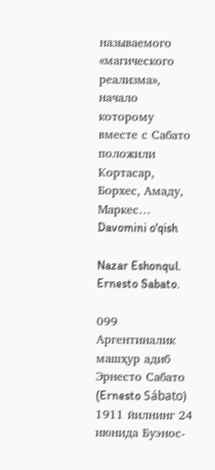называемого «магического реализма», начало которому вместе с Сабато положили Кортасар, Борхес, Амаду, Маркес… Davomini o'qish

Nazar Eshonqul. Ernesto Sabato.

099
Аргентиналик машҳур адиб Эрнесто Сабато (Ernesto Sábato) 1911 йилнинг 24 июнида Буэнос-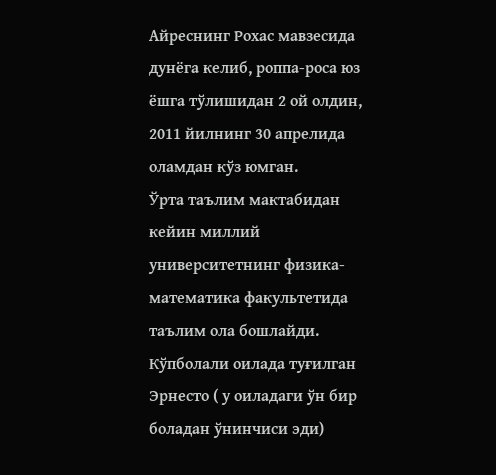Айреснинг Рохас мавзесида дунёга келиб, роппа-роса юз ёшга тўлишидан 2 ой олдин, 2011 йилнинг 30 апрелида оламдан кўз юмган.
Ўрта таълим мактабидан кейин миллий университетнинг физика-математика факультетида таълим ола бошлайди.  Кўпболали оилада туғилган Эрнесто ( у оиладаги ўн бир боладан ўнинчиси эди)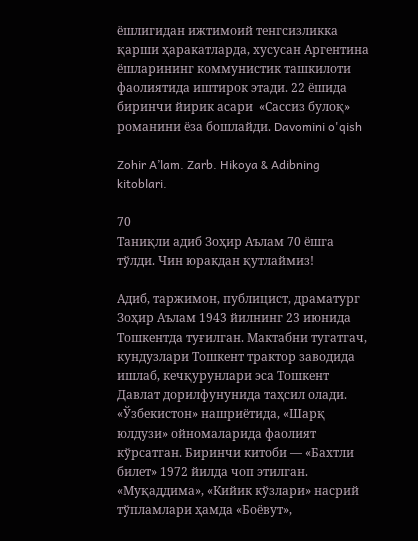ёшлигидан ижтимоий тенгсизликка қарши ҳаракатларда, хусусан Аргентина ёшларининг коммунистик ташкилоти фаолиятида иштирок этади. 22 ёшида биринчи йирик асари  «Сассиз булоқ» романини ёза бошлайди. Davomini o'qish

Zohir A’lam. Zarb. Hikoya & Adibning kitoblari.

70
Таниқли адиб Зоҳир Аълам 70 ёшга тўлди. Чин юракдан қутлаймиз!

Адиб, таржимон, публицист, драматург Зоҳир Аълам 1943 йилнинг 23 июнида Тошкентда туғилган. Мактабни тугатгач, кундузлари Тошкент трактор заводида ишлаб, кечқурунлари эса Тошкент Давлат дорилфунунида таҳсил олади. «Ўзбекистон» нашриётида, «Шарқ юлдузи» ойномаларида фаолият кўрсатган. Биринчи китоби — «Бахтли билет» 1972 йилда чоп этилган. «Муқаддима», «Кийик кўзлари» насрий тўпламлари ҳамда «Боёвут»,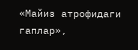«Майиз атрофидаги гаплар»,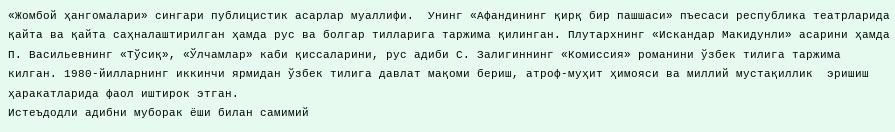«Жомбой ҳангомалари» сингари публицистик асарлар муаллифи.  Унинг «Афандининг қирқ бир пашшаси» пъесаси республика театрларида қайта ва қайта саҳналаштирилган ҳамда рус ва болгар тилларига таржима қилинган. Плутархнинг «Искандар Макидунли» асарини ҳамда П. Васильевнинг «Тўсиқ», «Ўлчамлар» каби қиссаларини, рус адиби С. Залигиннинг «Комиссия» романини ўзбек тилига таржима килган. 1980-йилларнинг иккинчи ярмидан ўзбек тилига давлат мақоми бериш, атроф-муҳит ҳимояси ва миллий мустақиллик  эришиш ҳаракатларида фаол иштирок этган.
Истеъдодли адибни муборак ёши билан самимий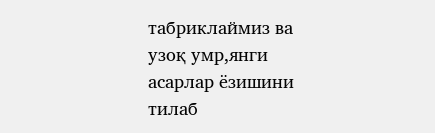табриклаймиз ва узоқ умр,янги асарлар ёзишини тилаб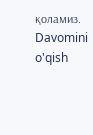қоламиз.
Davomini o'qish